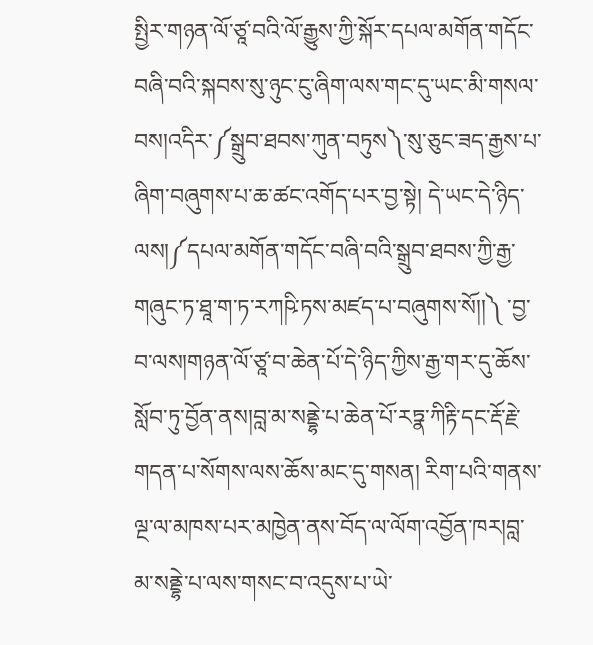སྤྱིར་གཉན་ལོ་ཙཱ་བའི་ལོ་རྒྱུས་ཀྱི་སྐོར་དཔལ་མགོན་གདོང་བཞི་བའི་སྐབས་སུ་ཉུང་ངུ་ཞིག་ལས་གང་དུ་ཡང་མི་གསལ་བས།འདིར་༼སྒྲུབ་ཐབས་ཀུན་བཏུས༽་སུ་ཅུང་ཟད་རྒྱས་པ་ཞིག་བཞུགས་པ་ཆ་ཚང་འགོད་པར་བྱ་སྟེ། དེ་ཡང་དེ་ཉིད་ལས།༼དཔལ་མགོན་གདོང་བཞི་བའི་སྒྲུབ་ཐབས་ཀྱི་རྒྱ་གཞུང་ཏ་ཐཱ་ག་ཏ་རཀཥི་ཏས་མཛད་པ་བཞུགས་སོ།།༽ ་བྱ་བ་ལས།གཉན་ལོ་ཙཱ་བ་ཆེན་པོ་དེ་ཉིད་ཀྱིས་རྒྱ་གར་དུ་ཆོས་སློབ་ཏུ་བྱོན་ནས།བླ་མ་སནྡྷེ་པ་ཆེན་པོ་རཏྣ་ཀིརྟི་དང་རྡོ་རྗེ་གདན་པ་སོགས་ལས་ཆོས་མང་དུ་གསན། རིག་པའི་གནས་ལྔ་ལ་མཁས་པར་མཁྱེན་ནས་བོད་ལ་ལོག་འབྱོན་ཁར།བླ་མ་སནྡྷེ་པ་ལས་གསང་བ་འདུས་པ་ཡེ་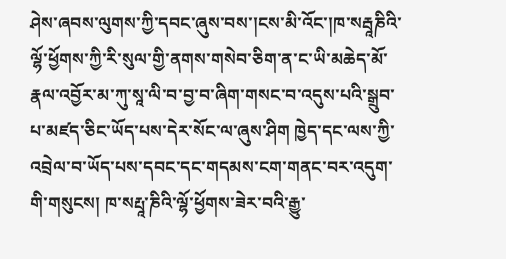ཤེས་ཞབས་ལུགས་ཀྱི་དབང་ཞུས་བས་།ངས་མི་འོང་།ཁ་སརྦཱཎིའི་ལྷོ་ཕྱོགས་ཀྱི་རི་སུལ་གྱི་ནགས་གསེབ་ཅིག་ན་ང་ཡི་མཆེད་མོ་རྣལ་འབྱོར་མ་ཀུ་སཱ་ལི་བ་བྱ་བ་ཞིག་གསང་བ་འདུས་པའི་སྒྲུབ་པ་མཛད་ཅིང་ཡོད་པས་དེར་སོང་ལ་ཞུས་ཤིག ཁྱེད་དང་ལས་ཀྱི་འབྲེལ་བ་ཡོད་པས་དབང་དང་གདམས་ངག་གནང་བར་འདུག་གི་གསུངས། ཁ་སརྤཱ་ཎིའི་ལྷོ་ཕྱོགས་ཟེར་བའི་རྒྱུ་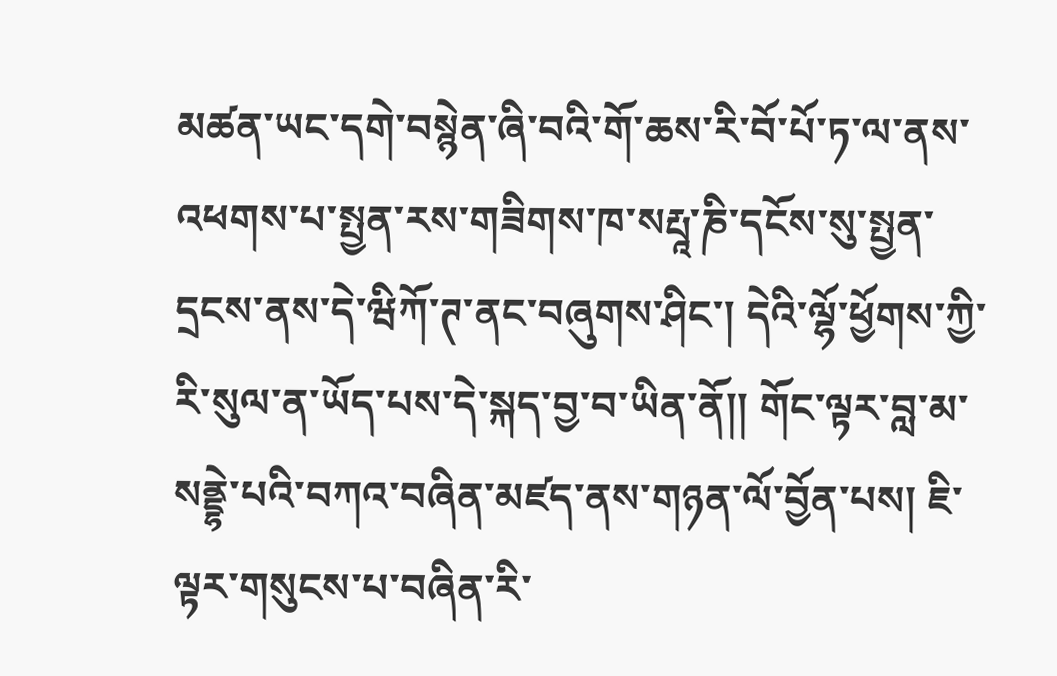མཚན་ཡང་དགེ་བསྙེན་ཞི་བའི་གོ་ཆས་རི་བོ་པོ་ཏ་ལ་ནས་འཕགས་པ་སྤྱན་རས་གཟིགས་ཁ་སརྤཱ་ཎི་དངོས་སུ་སྤྱན་དྲངས་ནས་དེ་ཝིཀོ་ཊ་ནང་བཞུགས་ཤིང་། དེའི་ལྷོ་ཕྱོགས་ཀྱི་རི་སུལ་ན་ཡོད་པས་དེ་སྐད་བྱ་བ་ཡིན་ནོ།། གོང་ལྟར་བླ་མ་སནྡྷེ་པའི་བཀའ་བཞིན་མཛད་ནས་གཉན་ལོ་བྱོན་པས། ཇི་ལྟར་གསུངས་པ་བཞིན་རི་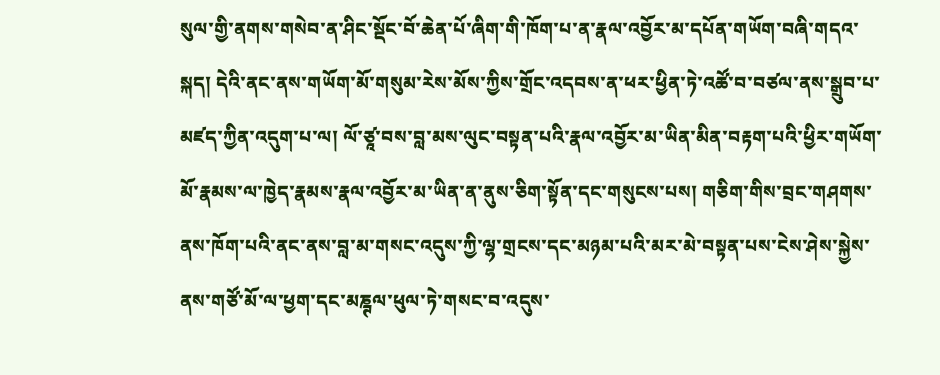སུལ་གྱི་ནགས་གསེབ་ན་ཤིང་སྡོང་བོ་ཆེན་པོ་ཞིག་གི་ཁོག་པ་ན་རྣལ་འབྱོར་མ་དཔོན་གཡོག་བཞི་གདའ་སྐད། དེའི་ནང་ནས་གཡོག་མོ་གསུམ་རེས་མོས་ཀྱིས་གྲོང་འདབས་ན་ཕར་ཕྱིན་ཏེ་འཚོ་བ་བཙལ་ནས་སྒྲུབ་པ་མཛད་ཀྱིན་འདུག་པ་ལ། ལོ་ཙཱ་བས་བླ་མས་ལུང་བསྟན་པའི་རྣལ་འབྱོར་མ་ཡིན་མིན་བརྟག་པའི་ཕྱིར་གཡོག་མོ་རྣམས་ལ་ཁྱེད་རྣམས་རྣལ་འབྱོར་མ་ཡིན་ན་ནུས་ཅིག་སྟོན་དང་གསུངས་པས། གཅིག་གིས་བྲང་གཤགས་ནས་ཁོག་པའི་ནང་ནས་བླ་མ་གསང་འདུས་ཀྱི་ལྷ་གྲངས་དང་མཉམ་པའི་མར་མེ་བསྟན་པས་ངེས་ཤེས་སྐྱེས་ནས་གཙོ་མོ་ལ་ཕྱག་དང་མཎྚལ་ཕུལ་ཏེ་གསང་བ་འདུས་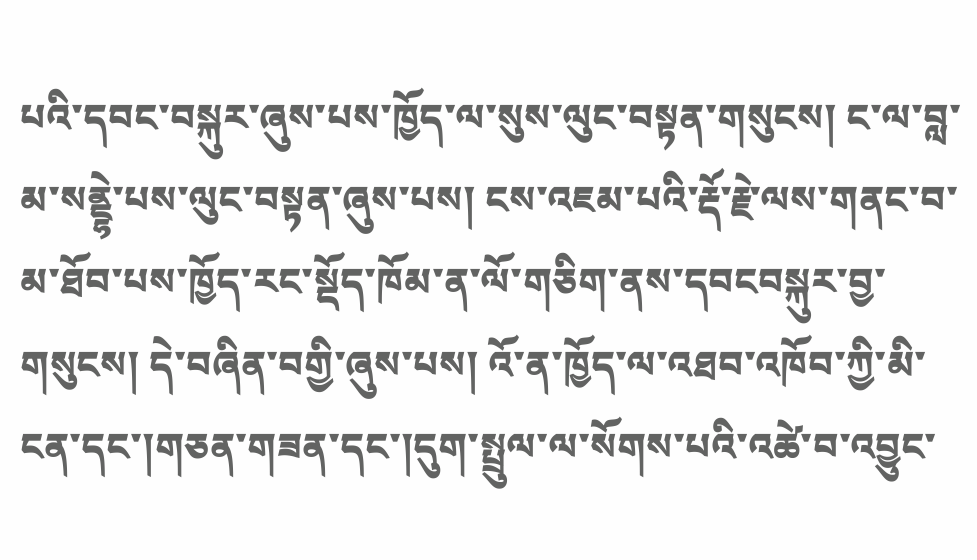པའི་དབང་བསྐུར་ཞུས་པས་ཁྱོད་ལ་སུས་ལུང་བསྟན་གསུངས། ང་ལ་བླ་མ་སནྡྷེ་པས་ལུང་བསྟན་ཞུས་པས། ངས་འཇམ་པའི་རྡོ་རྗེ་ལས་གནང་བ་མ་ཐོབ་པས་ཁྱོད་རང་སྡོད་ཁོམ་ན་ལོ་གཅིག་ནས་དབངབསྐུར་བྱ་གསུངས། དེ་བཞིན་བགྱི་ཞུས་པས། འོ་ན་ཁྱོད་ལ་འཐབ་འཁོབ་ཀྱི་མི་ངན་དང་།གཅན་གཟན་དང་།དུག་སྤྲུལ་ལ་སོགས་པའི་འཚེ་བ་འབྱུང་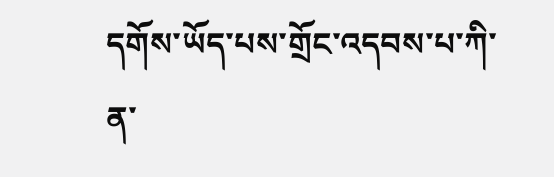དགོས་ཡོད་པས་གྲོང་འདབས་པ་ཀི་ན་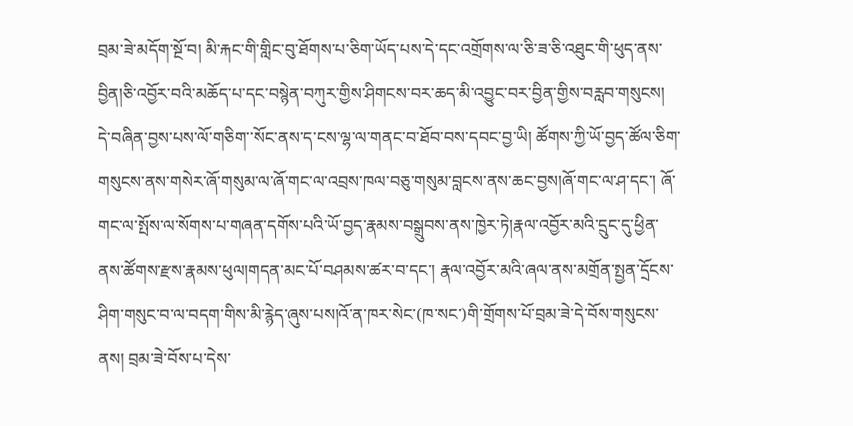བྲམ་ཟེ་མདོག་སྔོ་བ། མི་རྐང་གི་གླིང་བུ་ཐོགས་པ་ཅིག་ཡོད་པས་དེ་དང་འགྲོགས་ལ་ཅི་ཟ་ཅི་འཐུང་གི་ཕུད་ནས་བྱིན།ཅི་འབྱོར་བའི་མཆོད་པ་དང་བསྙེན་བཀུར་གྱིས་ཤིགངས་བར་ཆད་མི་འབྱུང་བར་བྱིན་གྱིས་བརླབ་གསུངས། དེ་བཞིན་བྱས་པས་ལོ་གཅིག་་སོང་ནས་ད་ངས་ལྷ་ལ་གནང་བ་ཐོབ་བས་དབང་བྱ་ཡི། ཚོགས་ཀྱི་ཡོ་བྱད་ཚོལ་ཅིག་གསུངས་ནས་གསེར་ཞོ་གསུམ་ལ་ཞོ་གང་ལ་འབྲས་ཁལ་བཅུ་གསུམ་བླངས་ནས་ཆང་བྱས།ཞོ་གང་ལ་ཤ་དང་། ཞོ་གང་ལ་སྤོས་ལ་སོགས་པ་གཞན་དགོས་པའི་ཡོ་བྱད་རྣམས་བསྒྲུབས་ནས་ཁྱེར་ཏེ།རྣལ་འབྱོར་མའི་དྲུང་དུ་ཕྱིན་ནས་ཚོགས་རྫས་རྣམས་ཕུལ།གདན་མང་པོ་བཤམས་ཚར་བ་དང་། རྣལ་འབྱོར་མའི་ཞལ་ནས་མགྲོན་སྤྱན་དྲོངས་ཤིག་གསུང་བ་ལ་བདག་གིས་མི་རྙེད་ཞུས་པས།འོ་ན་ཁར་སེང་(ཁ་སང་)གི་གྲོགས་པོ་བྲམ་ཟེ་དེ་བོས་གསུངས་ནས། བྲམ་ཟེ་བོས་པ་དེས་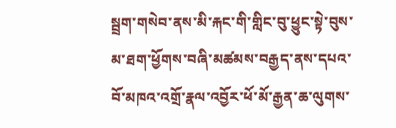སྦྲག་གསེབ་ནས་མི་རྐང་གི་གླིང་བུ་ཕྱུང་སྟེ་བུས་མ་ཐག་ཕྱོགས་བཞི་མཚམས་བརྒྱད་ནས་དཔའ་བོ་མཁའ་འགྲོ་རྣལ་འབྱོར་ཕོ་མོ་རྒྱན་ཆ་ལུགས་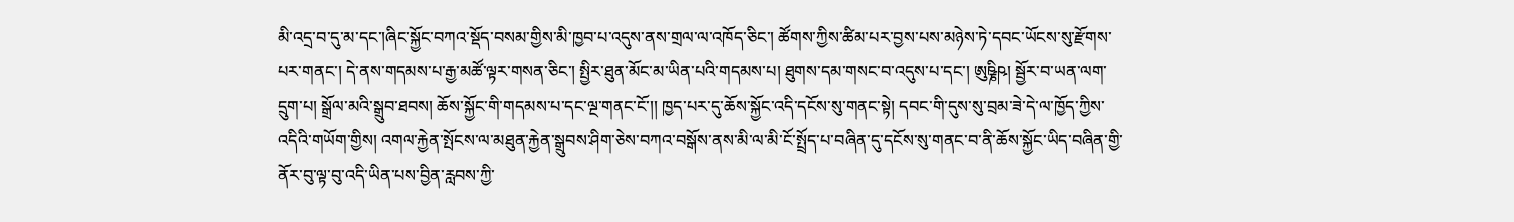མི་འདྲ་བ་དུ་མ་དང་།ཞིང་སྐྱོང་བཀའ་སྡོད་བསམ་གྱིས་མི་ཁྱབ་པ་འདུས་ནས་གྲལ་ལ་འཁོད་ཅིང་། ཚོགས་ཀྱིས་ཚིམ་པར་བྱས་པས་མཉེས་ཏེ་དབང་ཡོངས་སུ་རྫོགས་པར་གནང་། དེ་ནས་གདམས་པ་རྒྱ་མཚོ་ལྟར་གསན་ཅིང་། སྤྱིར་ཐུན་མོང་མ་ཡིན་པའི་གདམས་པ། ཐུགས་དམ་གསང་བ་འདུས་པ་དང་། ཨུཥྞིཥ། སྦྱོར་བ་ཡན་ལག་དྲུག་པ། སྒྲོལ་མའི་སྒྲུབ་ཐབས། ཆོས་སྐྱོང་གི་གདམས་པ་དང་ལྔ་གནང་ངོ་།། ཁྱད་པར་དུ་ཆོས་སྐྱོང་འདི་དངོས་སུ་གནང་སྟེ། དབང་གི་དུས་སུ་བྲམ་ཟེ་དེ་ལ་ཁྱོད་ཀྱིས་འདིའི་གཡོག་གྱིས། འགལ་རྐྱེན་སྤོངས་ལ་མཐུན་རྐྱེན་སྒྲུབས་ཤིག་ཅེས་བཀའ་བསྒོས་ནས་མི་ལ་མི་ངོ་སྤྲོད་པ་བཞིན་དུ་དངོས་སུ་གནང་བ་ནི་ཆོས་སྐྱོང་ཡིད་བཞིན་གྱི་ནོར་བུ་ལྟ་བུ་འདི་ཡིན་པས་བྱིན་རླབས་ཀྱི་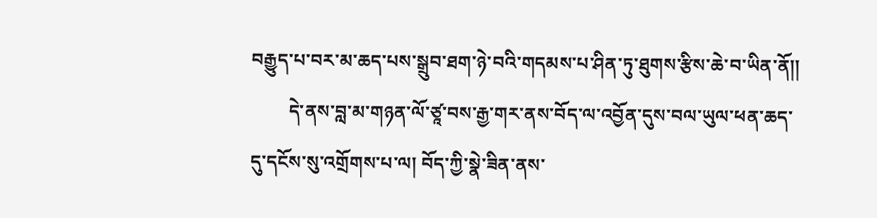བརྒྱུད་པ་བར་མ་ཆད་པས་སྒྲུབ་ཐག་ཉེ་བའི་གདམས་པ་ཤིན་ཏུ་ཐུགས་རྩིས་ཆེ་བ་ཡིན་ནོ།།
        དེ་ནས་བླ་མ་གཉན་ལོ་ཙཱ་བས་རྒྱ་གར་ནས་བོད་ལ་འབྱོན་དུས་བལ་ཡུལ་ཕན་ཆད་དུ་དངོས་སུ་འགྲོགས་པ་ལ། བོད་ཀྱི་སྣེ་ཟིན་ནས་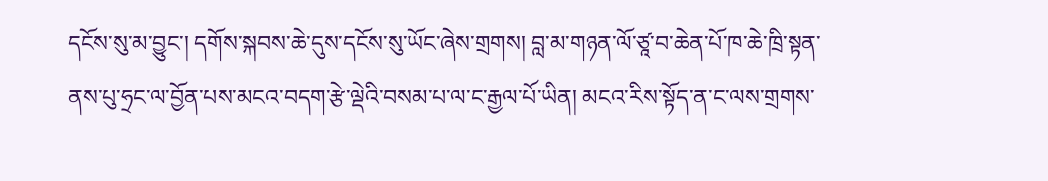དངོས་སུ་མ་བྱུང་། དགོས་སྐབས་ཆེ་དུས་དངོས་སུ་ཡོང་ཞེས་གྲགས། བླ་མ་གཉན་ལོ་ཙཱ་བ་ཆེན་པོ་ཁ་ཆེ་ཁྲི་སྟན་ནས་པུ་ཧྲང་ལ་བྱོན་པས་མངའ་བདག་རྩེ་ལྡེའི་བསམ་པ་ལ་ང་རྒྱལ་པོ་ཡིན། མངའ་རིས་སྟོད་ན་ང་ལས་གྲགས་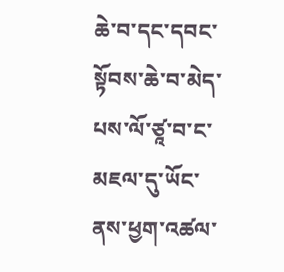ཆེ་བ་དང་དབང་སྟོབས་ཆེ་བ་མེད་པས་ལོ་ཙཱ་བ་ང་མཇལ་དུ་ཡོང་ནས་ཕྱག་འཚལ་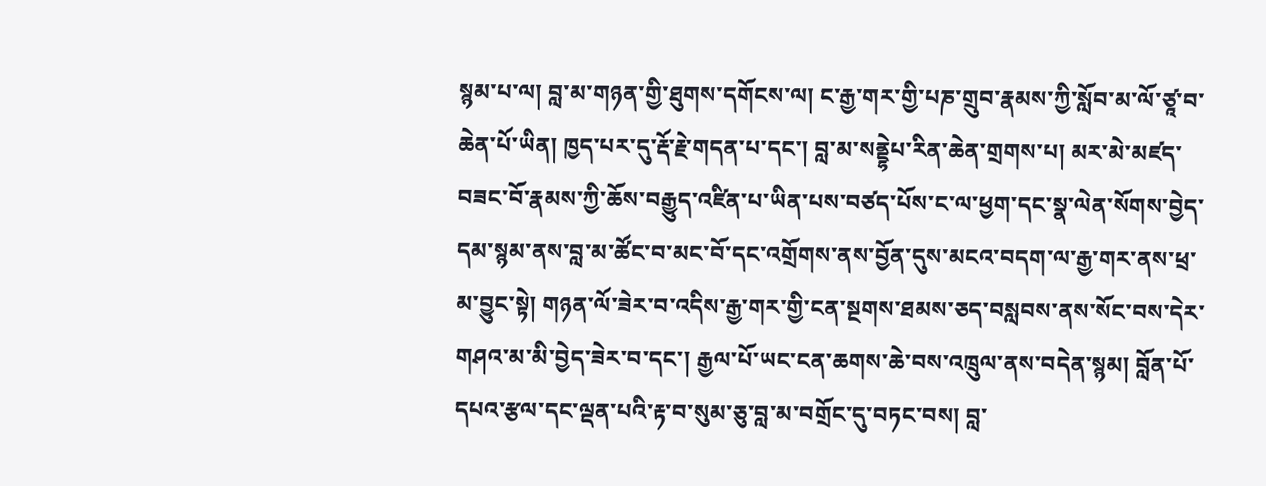སྙམ་པ་ལ། བླ་མ་གཉན་གྱི་ཐུགས་དགོངས་ལ། ང་རྒྱ་གར་གྱི་པཎ་གྲུབ་རྣམས་ཀྱི་སློབ་མ་ལོ་ཙཱ་བ་ཆེན་པོ་ཡིན། ཁྱད་པར་དུ་རྡོ་རྗེ་གདན་པ་དང་། བླ་མ་སནྡྷེཔ་རིན་ཆེན་གྲགས་པ། མར་མེ་མཛད་བཟང་བོ་རྣམས་ཀྱི་ཆོས་བརྒྱུད་འཛིན་པ་ཡིན་པས་བཙད་པོས་ང་ལ་ཕྱག་དང་སྣ་ལེན་སོགས་བྱེད་དམ་སྙམ་ནས་བླ་མ་ཚོང་བ་མང་བོ་དང་འགྲོགས་ནས་བྱོན་དུས་མངའ་བདག་ལ་རྒྱ་གར་ནས་ཕྲ་མ་བྱུང་སྟེ། གཉན་ལོ་ཟེར་བ་འདིས་རྒྱ་གར་གྱི་ངན་སྔགས་ཐམས་ཅད་བསླབས་ནས་སོང་བས་དེར་གཤའ་མ་མི་བྱེད་ཟེར་བ་དང་། རྒྱལ་པོ་ཡང་ངན་ཆགས་ཆེ་བས་འཁྲུལ་ནས་བདེན་སྙམ། བློན་པོ་དཔའ་རྩལ་དང་ལྡན་པའི་རྟ་བ་སུམ་ཅུ་བླ་མ་བགྲོང་དུ་བཏང་བས། བླ་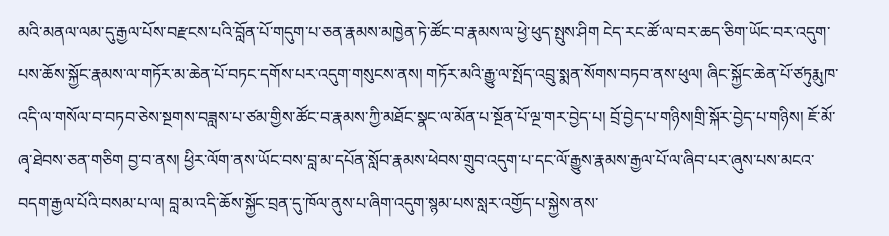མའི་མནལ་ལམ་དུ་རྒྱལ་པོས་བརྫངས་པའི་བློན་པོ་གདུག་པ་ཅན་རྣམས་མཁྱེན་ཏེ་ཚོང་བ་རྣམས་ལ་ཕྱེ་ཕུད་སྤུས་ཤིག ངེད་རང་ཚོ་ལ་བར་ཆད་ཅིག་ཡོང་བར་འདུག་པས་ཆོས་སྐྱོང་རྣམས་ལ་གཏོར་མ་ཆེན་པོ་བཏང་དགོས་པར་འདུག་གསུངས་ནས། གཏོར་མའི་རྒྱུ་ལ་སྤོད་འབྲུ་སྨན་སོགས་བཏབ་ནས་ཕུལ། ཞིང་སྐྱོང་ཆེན་པོ་ཙཏུརྨུཁ་འདི་ལ་གསོལ་བ་བཏབ་ཅེས་སྔགས་བཟླས་པ་ཙམ་གྱིས་ཚོང་བ་རྣམས་ཀྱི་མཐོང་སྣང་ལ་མོན་པ་སྔོན་པོ་ལྔ་གར་བྱེད་པ། བྲོ་བྱེད་པ་གཉིས།གྲི་སྐོར་བྱེད་པ་གཉིས། ཇོ་མོ་ཞྭ་ཐེབས་ཅན་གཅིག བྱ་བ་ནས། ཕྱིར་ལོག་ནས་ཡོང་བས་བླ་མ་དཔོན་སློབ་རྣམས་ཕེབས་གྲུབ་འདུག་པ་དང་ལོ་རྒྱུས་རྣམས་རྒྱལ་པོ་ལ་ཞིབ་པར་ཞུས་པས་མངའ་བདག་རྒྱལ་པོའི་བསམ་པ་ལ། བླ་མ་འདི་ཆོས་སྐྱོང་བྲན་དུ་ཁོལ་ནུས་པ་ཞིག་འདུག་སྙམ་པས་སླར་འགྱོད་པ་སྐྱེས་ནས་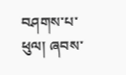བཤགས་པ་ཕུལ། ཞབས་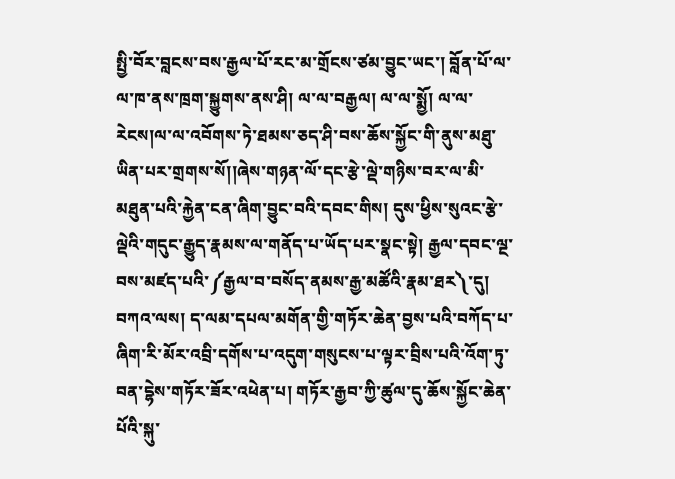སྤྱི་བོར་བླངས་བས་རྒྱལ་པོ་རང་མ་གྲོངས་ཙམ་བྱུང་ཡང་། བློན་པོ་ལ་ལ་ཁ་ནས་ཁྲག་སྐྱུགས་ནས་ཤི། ལ་ལ་བརྒྱལ། ལ་ལ་སྨྱོ། ལ་ལ་རེངས།ལ་ལ་འབོགས་ཏེ་ཐམས་ཅད་ཤི་བས་ཆོས་སྐྱོང་གི་ནུས་མཐུ་ཡིན་པར་གྲགས་སོ།།ཞེས་གཉན་ལོ་དང་རྩེ་ལྡེ་གཉིས་བར་ལ་མི་མཐུན་པའི་རྐྱེན་ངན་ཞིག་བྱུང་བའི་དབང་གིས། དུས་ཕྱིས་སུའང་རྩེ་ལྡེའི་གདུང་རྒྱུད་རྣམས་ལ་གནོད་པ་ཡོད་པར་སྣང་སྟེ། རྒྱལ་དབང་ལྔ་བས་མཛད་པའི་༼རྒྱལ་བ་བསོད་ནམས་རྒྱ་མཚོའི་རྣམ་ཐར༽་དུ། བཀའ་ལས། ད་ལམ་དཔལ་མགོན་གྱི་གཏོར་ཆེན་བྱས་པའི་བཀོད་པ་ཞིག་རི་མོར་འབྲི་དགོས་པ་འདུག་གསུངས་པ་ལྟར་བྲིས་པའི་འོག་ཏུ་བན་དྷེས་གཏོར་ཟོར་འཕེན་པ། གཏོར་རྒྱབ་ཀྱི་ཚུལ་དུ་ཆོས་སྐྱོང་ཆེན་པོའི་སྐུ་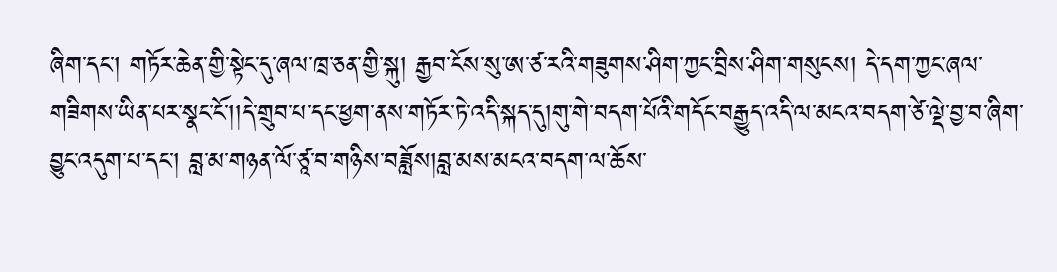ཞིག་དང་། གཏོར་ཆེན་གྱི་སྟེང་དུ་ཞལ་ཁྲ་ཅན་གྱི་སྐུ། རྒྱབ་ངོས་སུ་ཨ་ཙ་རའི་གཟུགས་ཤིག་ཀྱང་བྲིས་ཤིག་གསུངས། དེ་དག་ཀྱང་ཞལ་གཟིགས་ཡིན་པར་སྣང་ངོ་།།དེ་གྲུབ་པ་དང་ཕྱག་ནས་གཏོར་ཏེ་འདི་སྐད་དུ།གུ་གེ་བདག་པོའི་གདོང་བརྒྱུད་འདི་ལ་མངའ་བདག་ཙེ་ལྡེ་བྱ་བ་ཞིག་བྱུང་འདུག་པ་དང་། བླ་མ་གཉན་ལོ་ཙཱ་བ་གཉིས་བཟློས།བླ་མས་མངའ་བདག་ལ་ཆོས་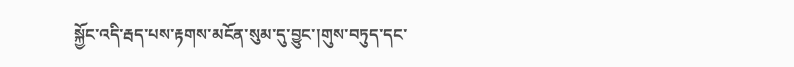སྐྱོང་འདི་རྦད་པས་རྟགས་མངོན་སུམ་དུ་བྱུང་།གུས་བཏུད་དང་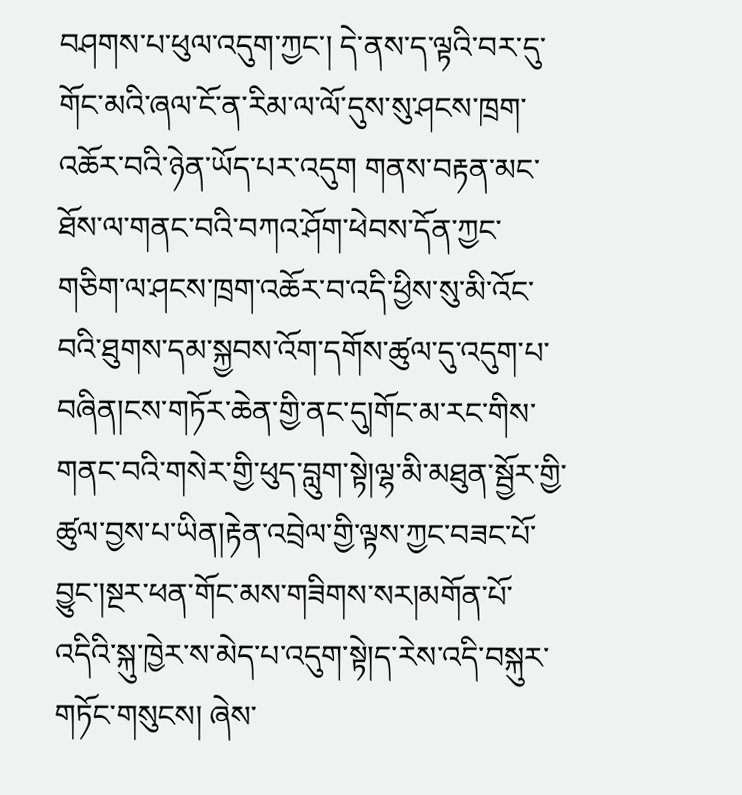བཤགས་པ་ཕུལ་འདུག་ཀྱང་། དེ་ནས་ད་ལྟའི་བར་དུ་གོང་མའི་ཞལ་ངོ་ན་རིམ་ལ་ལོ་དུས་སུ་ཤངས་ཁྲག་འཆོར་བའི་ཉེན་ཡོད་པར་འདུག གནས་བརྟན་མང་ཐོས་ལ་གནང་བའི་བཀའ་ཤོག་ཕེབས་དོན་ཀྱང་གཅིག་ལ་ཤངས་ཁྲག་འཆོར་བ་འདི་ཕྱིས་སུ་མི་འོང་བའི་ཐུགས་དམ་སྐྱབས་འོག་དགོས་ཚུལ་དུ་འདུག་པ་བཞིན།ངས་གཏོར་ཆེན་གྱི་ནང་དུ།གོང་མ་རང་གིས་གནང་བའི་གསེར་གྱི་ཕུད་བླུག་སྟེ།ལྷ་མི་མཐུན་སྦྱོར་གྱི་ཚུལ་བྱས་པ་ཡིན།རྟེན་འབྲེལ་གྱི་ལྟས་ཀྱང་བཟང་པོ་བྱུང་།སྔར་ཕན་གོང་མས་གཟིགས་སར།མགོན་པོ་འདིའི་སྐུ་ཁྱེར་ས་མེད་པ་འདུག་སྟེ།ད་རེས་འདི་བསྐུར་གཏོང་གསུངས། ཞེས་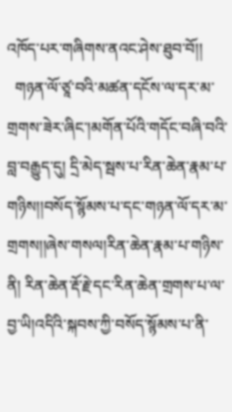འཁོད་པར་གཞིགས་ནའང་ཤེས་ཐུབ་བོ།།
  གཉན་ལོ་ཙཱ་བའི་མཚན་དངོས་ལ་དར་མ་གྲགས་ཟེར་ཞིང་།མགོན་པོའི་གདོང་བཞི་བའི་བླ་བརྒྱུད་དུ། དྲི་མེད་སྦས་པ་རིན་ཆེན་རྣམ་པ་གཉིས།།བསོད་སྙོམས་པ་དང་གཉན་ལོ་དར་མ་གྲགས།།ཞེས་གསལ།རིན་ཆེན་རྣམ་པ་གཉིས་ནི། རིན་ཆེན་རྡོ་རྗེ་དང་རིན་ཆེན་གྲགས་པ་ལ་བྱ་ཡི།འདིའི་སྐབས་ཀྱི་བསོད་སྙོམས་པ་ནི་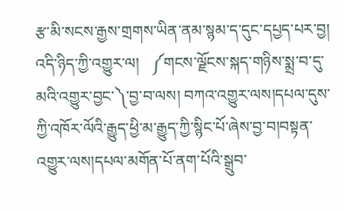རྩ་མི་སངས་རྒྱས་གྲགས་ཡིན་ནམ་སྙམ་ད་དུང་དཔྱད་པར་བྱ། འདི་ཉིད་ཀྱི་འགྱུར་ལ།   ༼གངས་ལྗོངས་སྐད་གཉིས་སྨྲ་བ་དུ་མའི་འགྱུར་བྱང་༽་བྱ་བ་ལས། བཀའ་འགྱུར་ལས།དཔལ་དུས་ཀྱི་འཁོར་ལོའི་རྒྱུད་ཕྱི་མ་རྒྱུད་ཀྱི་སྙིང་པོ་ཞེས་བྱ་བ།བསྟན་འགྱུར་ལས།དཔལ་མགོན་པོ་ནག་པོའི་སྒྲུབ་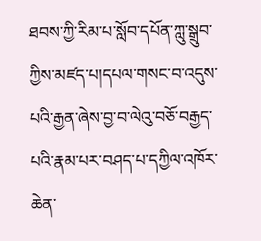ཐབས་ཀྱི་རིམ་པ་སློབ་དཔོན་ཀླུ་སྒྲུབ་ཀྱིས་མཛད་པ།དཔལ་གསང་བ་འདུས་པའི་རྒྱན་ཞེས་བྱ་བ་ལེའུ་བཅོ་བརྒྱད་པའི་རྣམ་པར་བཤད་པ་དཀྱིལ་འཁོར་ཆེན་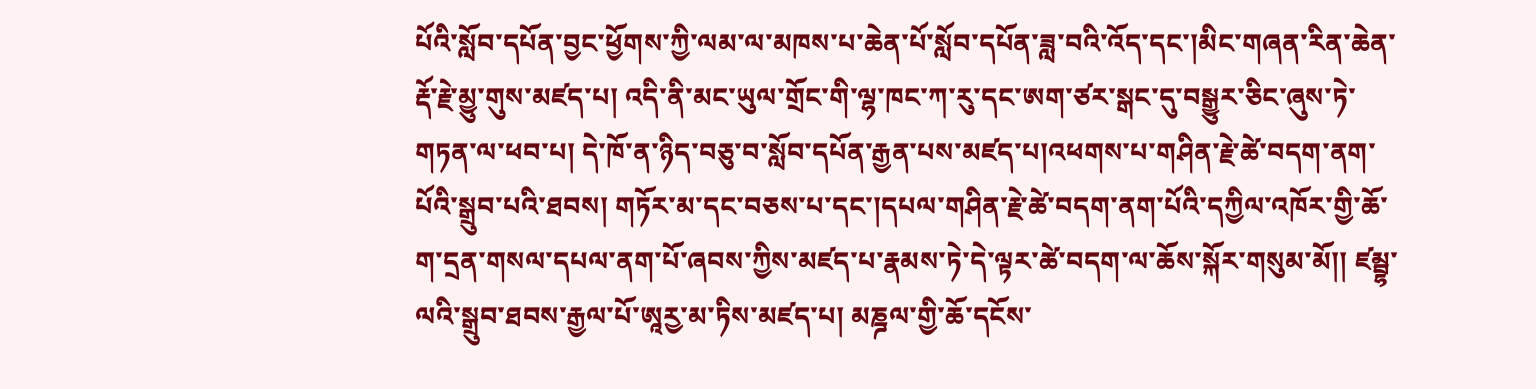པོའི་སློབ་དཔོན་བྱང་ཕྱོགས་ཀྱི་ལམ་ལ་མཁས་པ་ཆེན་པོ་སློབ་དཔོན་ཟླ་བའི་འོད་དང་།མིང་གཞན་རིན་ཆེན་རྡོ་རྗེ་མྱུ་གུས་མཛད་པ། འདི་ནི་མང་ཡུལ་གྲོང་གི་ལྷ་ཁང་ཀ་རུ་དང་ཨག་ཙར་སྒང་དུ་བསྒྱུར་ཅིང་ཞུས་ཏེ་གཏན་ལ་ཕབ་པ། དེ་ཁོ་ན་ཉིད་བཅུ་བ་སློབ་དཔོན་རྒྱན་པས་མཛད་པ།འཕགས་པ་གཤིན་རྗེ་ཚེ་བདག་ནག་པོའི་སྒྲུབ་པའི་ཐབས། གཏོར་མ་དང་བཅས་པ་དང་།དཔལ་གཤིན་རྗེ་ཚེ་བདག་ནག་པོའི་དཀྱིལ་འཁོར་གྱི་ཆོ་ག་དྲན་གསལ་དཔལ་ནག་པོ་ཞབས་ཀྱིས་མཛད་པ་རྣམས་ཏེ་དེ་ལྟར་ཚེ་བདག་ལ་ཆོས་སྐོར་གསུམ་མོ།། ཛམྦྷ་ལའི་སྒྲུབ་ཐབས་རྒྱལ་པོ་ཨཱརྱ་མ་ཏིས་མཛད་པ། མཎྜལ་གྱི་ཆོ་དངོས་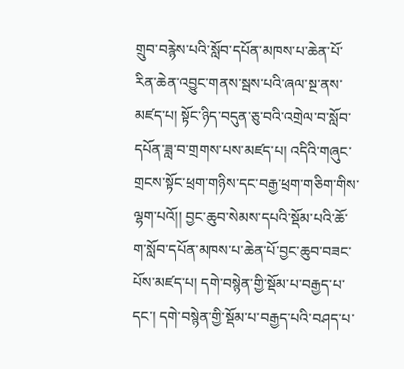གྲུབ་བརྙེས་པའི་སློབ་དཔོན་མཁས་པ་ཆེན་པོ་རིན་ཆེན་འབྱུང་གནས་སྦས་པའི་ཞལ་སྔ་ནས་མཛད་པ། སྟོང་ཉིད་བདུན་ཅུ་བའི་འགྲེལ་བ་སློབ་དཔོན་ཟླ་བ་གྲགས་པས་མཛད་པ། འདིའི་གཞུང་གྲངས་སྟོང་ཕྲག་གཉིས་དང་བརྒྱ་ཕྲག་གཅིག་གིས་ལྷག་པའོ།། བྱང་ཆུབ་སེམས་དཔའི་སྡོམ་པའི་ཆོ་ག་སློབ་དཔོན་མཁས་པ་ཆེན་པོ་བྱང་ཆུབ་བཟང་པོས་མཛད་པ། དགེ་བསྙེན་གྱི་སྡོམ་པ་བརྒྱད་པ་དང་། དགེ་བསྙེན་གྱི་སྡོམ་པ་བརྒྱད་པའི་བཤད་པ་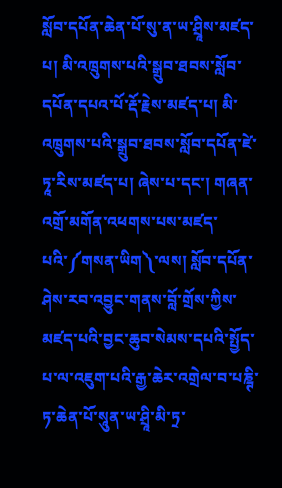སློབ་དཔོན་ཆེན་པོ་སུ་ན་ཡ་ཤྲཱིས་མཛད་པ། མི་འཁྲུགས་པའི་སྒྲུབ་ཐབས་སློབ་དཔོན་དཔའ་པོ་རྡོ་རྗེས་མཛད་པ། མི་འཁྲུགས་པའི་སྒྲུབ་ཐབས་སློབ་དཔོན་ཛེ་ཏཱ་རིས་མཛད་པ། ཞེས་པ་དང་། གཞན་འགྲོ་མགོན་འཕགས་པས་མཛད་པའི་༼གསན་ཡིག༽་ལས། སློབ་དཔོན་ཤེས་རབ་འབྱུང་གནས་བློ་གྲོས་ཀྱིས་མཛད་པའི་བྱང་ཆུབ་སེམས་དཔའི་སྤྱོད་པ་ལ་འཇུག་པའི་རྒྱ་ཆེར་འགྲེལ་བ་པཎྚི་ཏ་ཆེན་པོ་སཱུན་ཡ་ཤྲཱི་མི་ཏྲ་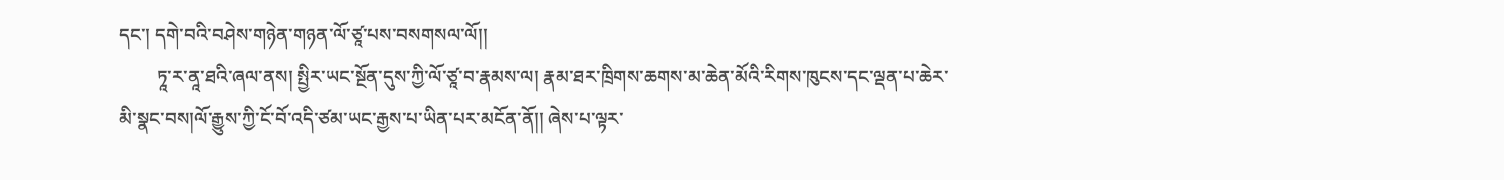དང་། དགེ་བའི་བཤེས་གཉེན་གཉན་ལོ་ཙཱ་པས་བསགསལ་ལོ།།
        ཏཱ་ར་ནཱ་ཐའི་ཞལ་ནས། སྤྱིར་ཡང་སྔོན་དུས་ཀྱི་ལོ་ཙཱ་བ་རྣམས་ལ། རྣམ་ཐར་ཁྲིགས་ཆགས་མ་ཆེན་མོའི་རིགས་ཁུངས་དང་ལྡན་པ་ཆེར་མི་སྣང་བས།ལོ་རྒྱུས་ཀྱི་ངོ་བོ་འདི་ཙམ་ཡང་རྒྱས་པ་ཡིན་པར་མངོན་ནོ།། ཞེས་པ་ལྟར་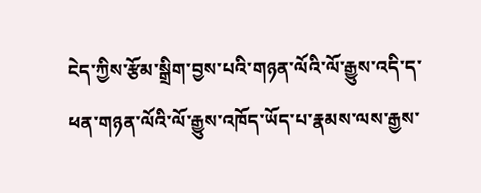ངེད་ཀྱིས་རྩོམ་སྒྲིག་བྱས་པའི་གཉན་ལོའི་ལོ་རྒྱུས་འདི་ད་ཕན་གཉན་ལོའི་ལོ་རྒྱུས་འཁོད་ཡོད་པ་རྣམས་ལས་རྒྱས་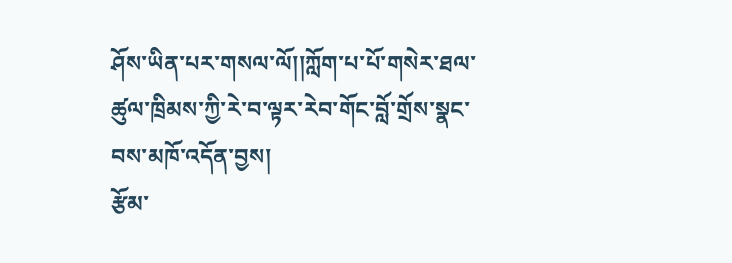ཤོས་ཡིན་པར་གསལ་ལོ།།ཀློག་པ་པོ་གསེར་ཐལ་ཚུལ་ཁྲིམས་ཀྱི་རེ་བ་ལྟར་རེབ་གོང་བློ་གྲོས་སྣང་བས་མཁོ་འདོན་བྱས།
རྩོམ་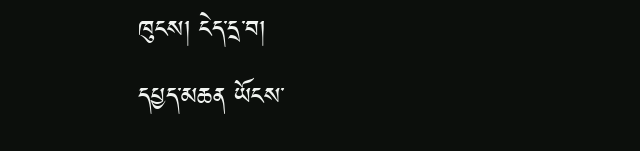ཁུངས། ངེད་དྲ་བ།
དཔྱད་མཆན ཡོངས་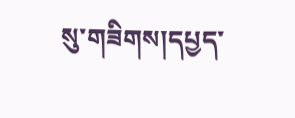སུ་གཟིགས།དཔྱད་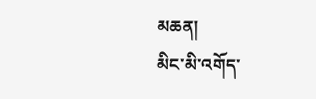མཆན།
མིང་མི་འགོད་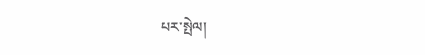པར་སྤེལ།